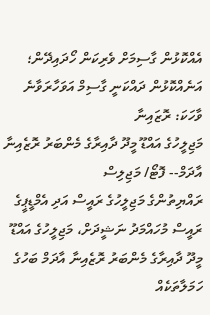އެއްކޮޅުން ގާސިމަށް ވެރިކަން ހޯދައިދޭން؛ އަނެއްކޮޅުން ދައްކަނީ ގާސިމް އަވަހާރަވާނެ ވާހަކަ: ރޮޒައިނާ
މަޖިލީހުގެ އައްޑޫ މީދޫ ދާއިރާގެ މެންބަރު ރޮޒެއިނާ އާދަމް-- ފޮޓޯ/ މަޖިލިސް
ރައްޔިތުންގެ މަޖިލީހުގެ ރައީސް އަދި އެމްޑީޕީގެ ރައީސް މުހައްމަދު ނަޝީދަށް، މަޖިލީހުގެ އައްޑޫ މީދޫ ދާއިރާގެ މެންބަރު ރޮޒެއިނާ އާދަމް ބަހުގެ ހަމަލާތަކެއް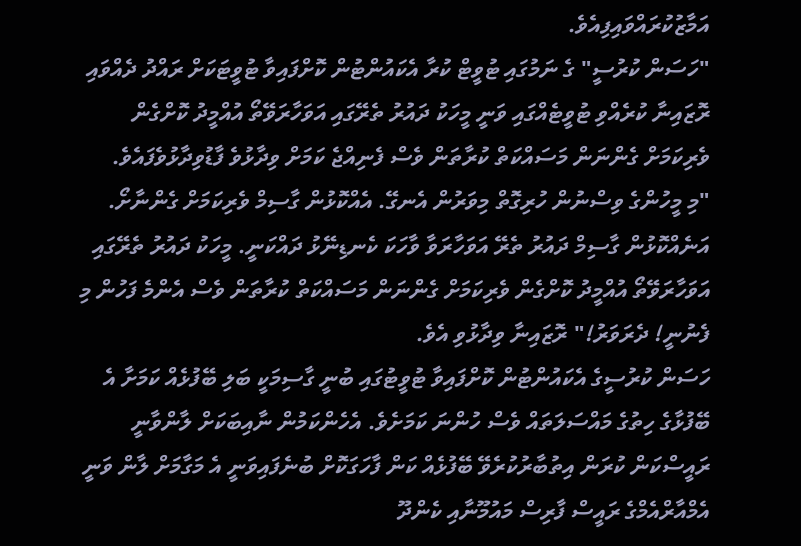އަމާޒުކުރައްވައިފިއެވެ.
"ހަސަން ކުރުސީ" ގެ ނަމުގައި ޓުވީޓް ކުރާ އެކައުންޓުން ކޮށްފައިވާ ޓުވީޓަކަށް ރައްދު ދެއްވައި ރޮޒައިނާ ކުރެއްވި ޓުވީޓެއްގައި ވަނީ މީހަކު ދައުރު ތެރޭގައި އަވަހާރަވޭތޯ އުއްމީދު ކޮށްގެން ވެރިކަމަށް ގެންނަން މަސައްކަތް ކުރާތަން ވެސް ފެނިއްޖެ ކަމަށް ވިދާޅުވެ ފާޑުވިދާޅުވެފައެވެ.
"މި މީހުންގެ ވިސްނުން ހުރިގޮތް މިވަރުން އެނގޭ. އެއްކޮޅުން ގާސިމް ވެރިކަމަށް ގެންނާށޯ. އަނެއްކޮޅުން ގާސިމް ދައުރު ތެރޭ އަވަހާރަވާ ވާހަކަ ކެނޑިނޭޅު ދައްކަނީ. މީހަކު ދައުރު ތެރޭގައި އަވަހާރަވޭތޯ އުއްމީދު ކޮށްގެން ވެރިކަމަށް ގެންނަން މަސައްކަތް ކުރާތަން ވެސް އެންމެ ފަހުން މި ފެނުނީ! ދެރަވަރު!" ރޮޒައިނާ ވިދާޅުވި އެވެ.
ހަސަން ކުރުސީގެ އެކައުންޓުން ކޮށްފައިވާ ޓުވީޓުގައި ބުނީ ގާސިމަކީ ބަލި ބޭފުޅެއް ކަމަށާ އެ ބޭފުޅާގެ ހިތުގެ މައްސަލަތައް ވެސް ހުންނަ ކަމަށެވެ. އެހެންކަމުން ނާއިބަކަށް ލާންވާނީ ރައީސްކަން ކުރަން އިތުބާރުކުރެވޭ ބޭފުޅެއް ކަން ފާހަގަކޮށް ބުނެފައިވަނީ އެ މަގާމަށް ލާން ވަނީ އެމްއާރްއެމްގެ ރައީސް ފާރިސް މައުމޫނާއި ކެންދޫ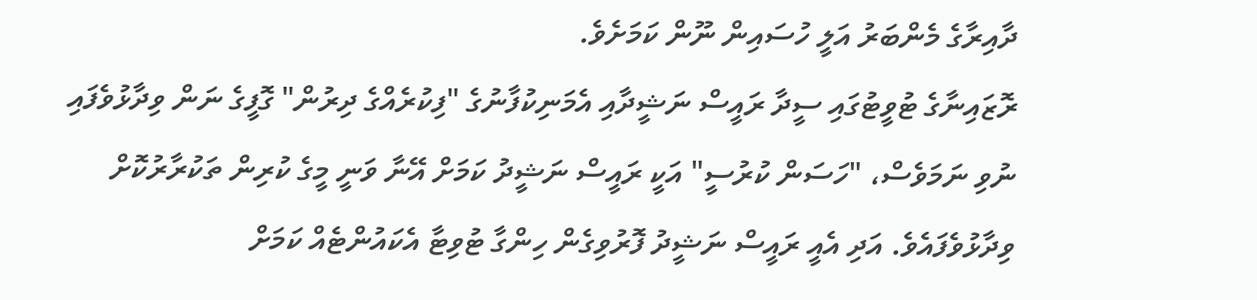ދާއިރާގެ މެންބަރު އަލީ ހުސައިން ނޫން ކަމަށެވެ.
ރޮޒައިނާގެ ޓުވީޓުގައި ސީދާ ރައީސް ނަޝީދާއި އެމަނިކުފާނުގެ "ފިކުރެއްގެ ދިރުން" ގޮފީގެ ނަން ވިދާޅުވެފައި ނުވި ނަމަވެސް، "ހަސަން ކުރުސީ" އަކީ ރައީސް ނަޝީދު ކަމަށް އޭނާ ވަނީ މީގެ ކުރިން ތަކުރާރުކޮށް ވިދާޅުވެފައެވެ. އަދި އެއީ ރައީސް ނަޝީދު ފޮރުވިގެން ހިންގާ ޓުވިޓާ އެކައުންޓެއް ކަމަށް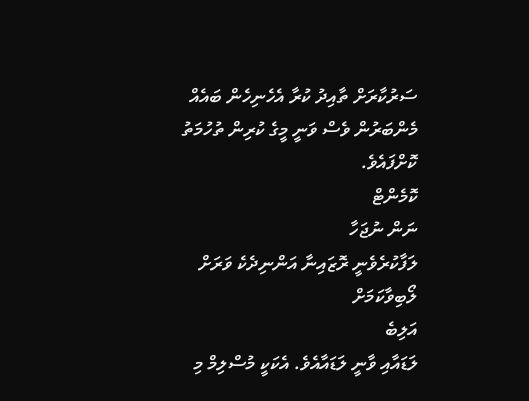ސަރުކާރަށް ތާއިދު ކުރާ އެހެނިހެން ބައެއް މެންބަރުން ވެސް ވަނީ މީގެ ކުރިން ތުހުމަތު ކޮށްފައެވެ.
ކޮމެންޓް
ނަން ނުޖަހާ
ލަފާކުރެވެނީ ރޮޒައިނާ އަންނިދެކެ ވަރަށް ލޯބިވާކަމަށް
އަލިބެ
ލަޑައާއި ވާނީ ލަޑައާއެވެ. އެކަކީ މުސްލިމް މި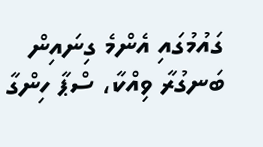ގައުމުގައި އެންމެ ގިނައިން ބަނގުރާ ވިއްކާ، ސްޕާ ހިންގާ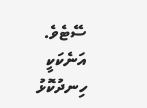ސޭޓެވެ. އަނެކަކީ ހިނދުކޮޅު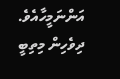އަންނަމީހާއެވެ. ދިވެހިން މިތިބީ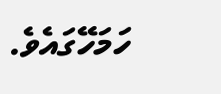ހަމަހޭގައެވެ.